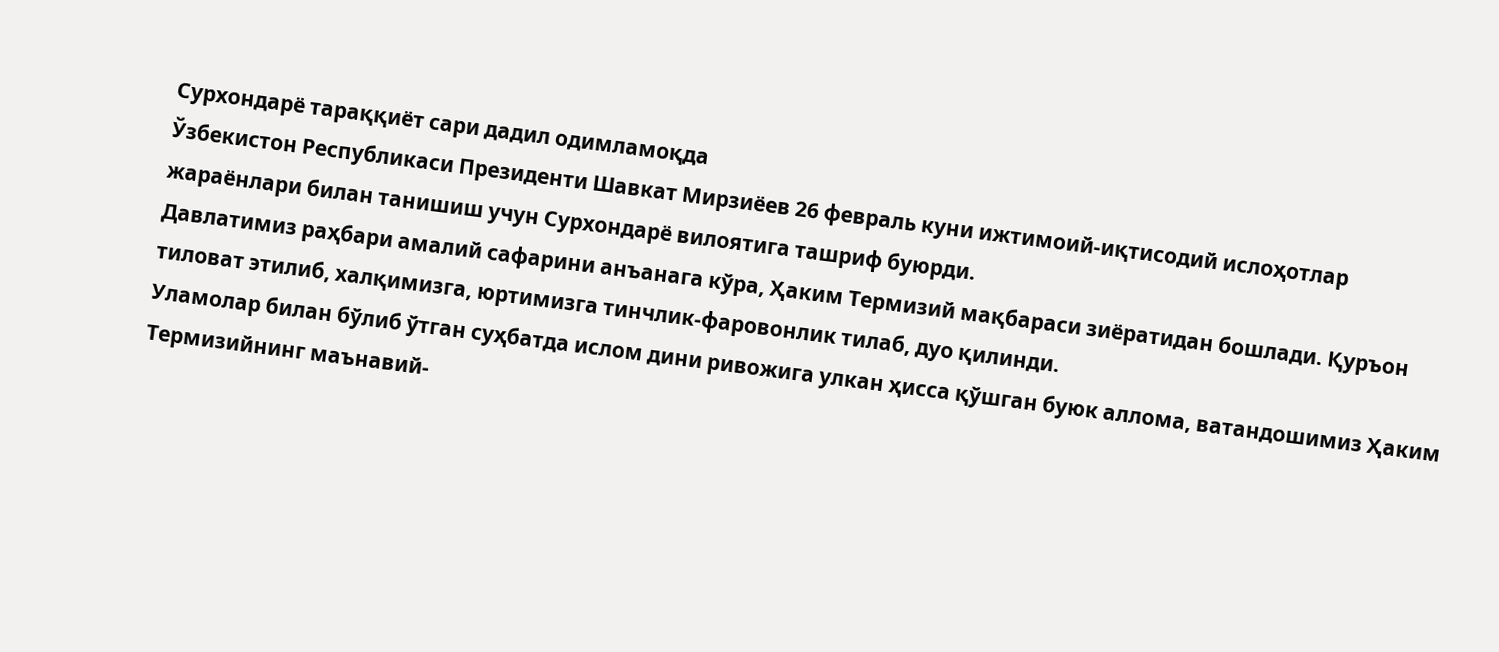Сурхондарё тараққиёт сари дадил одимламоқда
Ўзбекистон Республикаси Президенти Шавкат Мирзиёев 26 февраль куни ижтимоий-иқтисодий ислоҳотлар жараёнлари билан танишиш учун Сурхондарё вилоятига ташриф буюрди.
Давлатимиз раҳбари амалий сафарини анъанага кўра, Ҳаким Термизий мақбараси зиёратидан бошлади. Қуръон тиловат этилиб, халқимизга, юртимизга тинчлик-фаровонлик тилаб, дуо қилинди.
Уламолар билан бўлиб ўтган суҳбатда ислом дини ривожига улкан ҳисса қўшган буюк аллома, ватандошимиз Ҳаким Термизийнинг маънавий-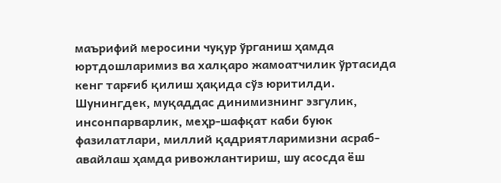маърифий меросини чуқур ўрганиш ҳамда юртдошларимиз ва халқаро жамоатчилик ўртасида кенг тарғиб қилиш ҳақида сўз юритилди.
Шунингдек, муқаддас динимизнинг эзгулик, инсонпарварлик, меҳр-шафқат каби буюк фазилатлари, миллий қадриятларимизни асраб-авайлаш ҳамда ривожлантириш, шу асосда ёш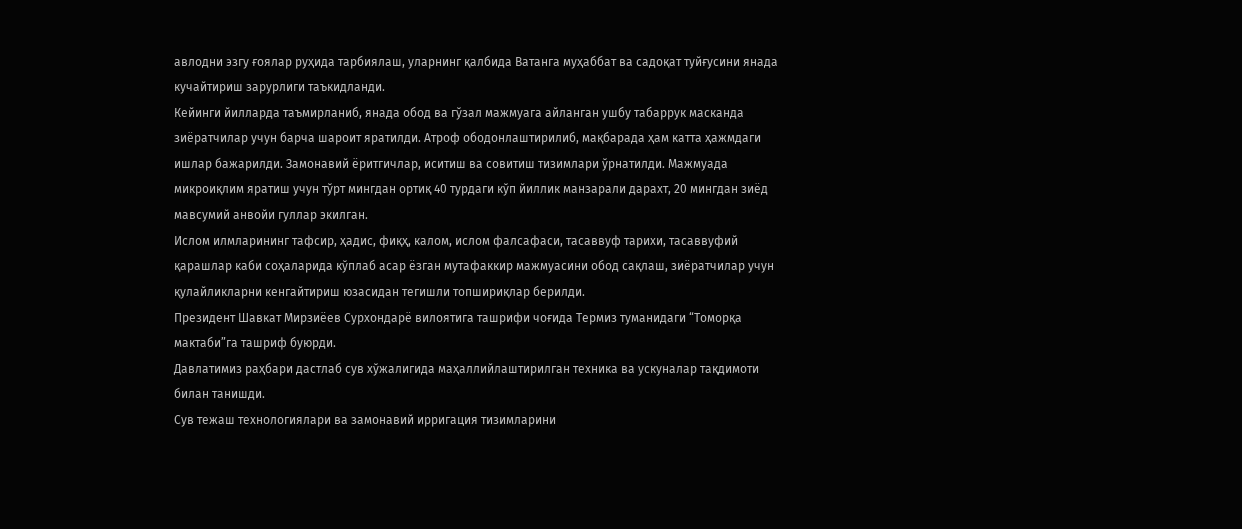авлодни эзгу ғоялар руҳида тарбиялаш, уларнинг қалбида Ватанга муҳаббат ва садоқат туйғусини янада кучайтириш зарурлиги таъкидланди.
Кейинги йилларда таъмирланиб, янада обод ва гўзал мажмуага айланган ушбу табаррук масканда зиёратчилар учун барча шароит яратилди. Атроф ободонлаштирилиб, мақбарада ҳам катта ҳажмдаги ишлар бажарилди. Замонавий ёритгичлар, иситиш ва совитиш тизимлари ўрнатилди. Мажмуада микроиқлим яратиш учун тўрт мингдан ортиқ 40 турдаги кўп йиллик манзарали дарахт, 20 мингдан зиёд мавсумий анвойи гуллар экилган.
Ислом илмларининг тафсир, ҳадис, фиқҳ, калом, ислом фалсафаси, тасаввуф тарихи, тасаввуфий қарашлар каби соҳаларида кўплаб асар ёзган мутафаккир мажмуасини обод сақлаш, зиёратчилар учун қулайликларни кенгайтириш юзасидан тегишли топшириқлар берилди.
Президент Шавкат Мирзиёев Сурхондарё вилоятига ташрифи чоғида Термиз туманидаги “Томорқа мактаби”га ташриф буюрди.
Давлатимиз раҳбари дастлаб сув хўжалигида маҳаллийлаштирилган техника ва ускуналар тақдимоти билан танишди.
Сув тежаш технологиялари ва замонавий ирригация тизимларини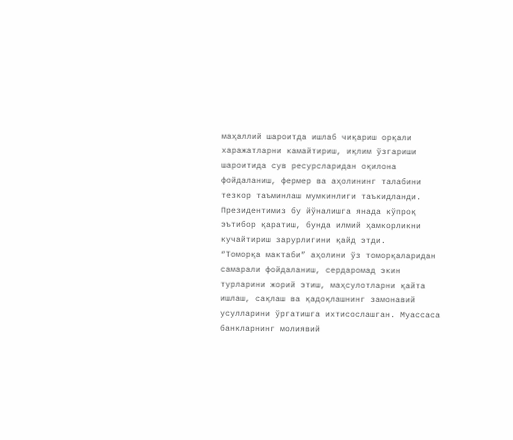маҳаллий шароитда ишлаб чиқариш орқали харажатларни камайтириш, иқлим ўзгариши шароитида сув ресурсларидан оқилона фойдаланиш, фермер ва аҳолининг талабини тезкор таъминлаш мумкинлиги таъкидланди.
Президентимиз бу йўналишга янада кўпроқ эътибор қаратиш, бунда илмий ҳамкорликни кучайтириш зарурлигини қайд этди.
“Томорқа мактаби” аҳолини ўз томорқаларидан самарали фойдаланиш, сердаромад экин турларини жорий этиш, маҳсулотларни қайта ишлаш, сақлаш ва қадоқлашнинг замонавий усулларини ўргатишга ихтисослашган. Муассаса банкларнинг молиявий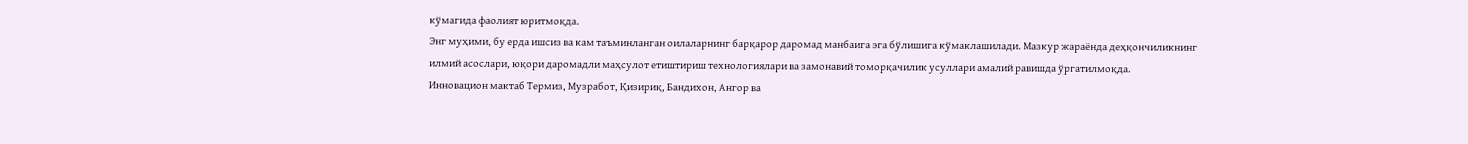кўмагида фаолият юритмоқда.
Энг муҳими, бу ерда ишсиз ва кам таъминланган оилаларнинг барқарор даромад манбаига эга бўлишига кўмаклашилади. Мазкур жараёнда деҳқончиликнинг илмий асослари, юқори даромадли маҳсулот етиштириш технологиялари ва замонавий томорқачилик усуллари амалий равишда ўргатилмоқда.
Инновацион мактаб Термиз, Музработ, Қизириқ, Бандихон, Ангор ва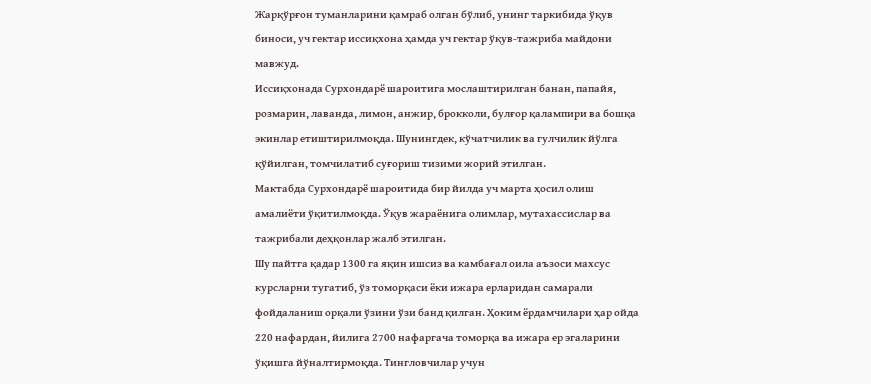Жарқўрғон туманларини қамраб олган бўлиб, унинг таркибида ўқув биноси, уч гектар иссиқхона ҳамда уч гектар ўқув-тажриба майдони мавжуд.
Иссиқхонада Сурхондарё шароитига мослаштирилган банан, папайя, розмарин, лаванда, лимон, анжир, брокколи, булғор қалампири ва бошқа экинлар етиштирилмоқда. Шунингдек, кўчатчилик ва гулчилик йўлга қўйилган, томчилатиб суғориш тизими жорий этилган.
Мактабда Сурхондарё шароитида бир йилда уч марта ҳосил олиш амалиёти ўқитилмоқда. Ўқув жараёнига олимлар, мутахассислар ва тажрибали деҳқонлар жалб этилган.
Шу пайтга қадар 1300 га яқин ишсиз ва камбағал оила аъзоси махсус курсларни тугатиб, ўз томорқаси ёки ижара ерларидан самарали фойдаланиш орқали ўзини ўзи банд қилган. Ҳоким ёрдамчилари ҳар ойда 220 нафардан, йилига 2700 нафаргача томорқа ва ижара ер эгаларини ўқишга йўналтирмоқда. Тингловчилар учун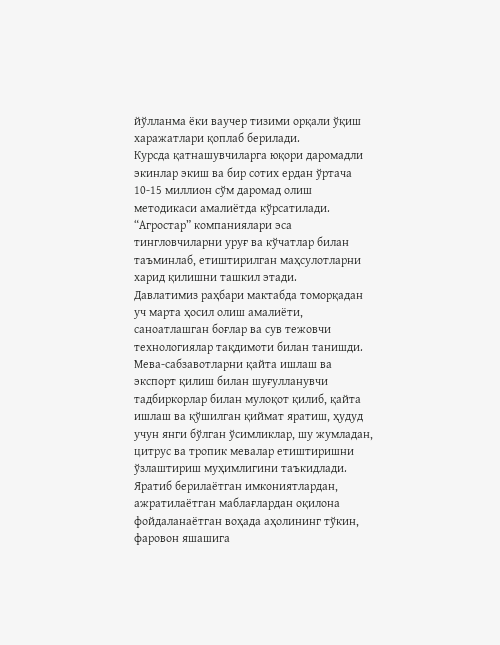йўлланма ёки ваучер тизими орқали ўқиш харажатлари қоплаб берилади.
Курсда қатнашувчиларга юқори даромадли экинлар экиш ва бир сотих ердан ўртача 10-15 миллион сўм даромад олиш методикаси амалиётда кўрсатилади. “Агростар” компаниялари эса тингловчиларни уруғ ва кўчатлар билан таъминлаб, етиштирилган маҳсулотларни харид қилишни ташкил этади.
Давлатимиз раҳбари мактабда томорқадан уч марта ҳосил олиш амалиёти, саноатлашган боғлар ва сув тежовчи технологиялар тақдимоти билан танишди. Мева-сабзавотларни қайта ишлаш ва экспорт қилиш билан шуғулланувчи тадбиркорлар билан мулоқот қилиб, қайта ишлаш ва қўшилган қиймат яратиш, ҳудуд учун янги бўлган ўсимликлар, шу жумладан, цитрус ва тропик мевалар етиштиришни ўзлаштириш муҳимлигини таъкидлади.
Яратиб берилаётган имкониятлардан, ажратилаётган маблағлардан оқилона фойдаланаётган воҳада аҳолининг тўкин, фаровон яшашига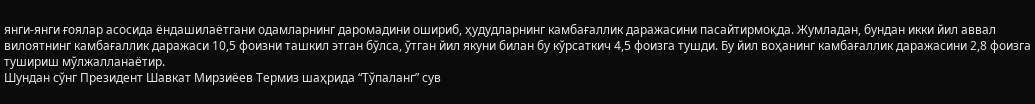янги-янги ғоялар асосида ёндашилаётгани одамларнинг даромадини ошириб, ҳудудларнинг камбағаллик даражасини пасайтирмоқда. Жумладан, бундан икки йил аввал вилоятнинг камбағаллик даражаси 10,5 фоизни ташкил этган бўлса, ўтган йил якуни билан бу кўрсаткич 4,5 фоизга тушди. Бу йил воҳанинг камбағаллик даражасини 2,8 фоизга тушириш мўлжалланаётир.
Шундан сўнг Президент Шавкат Мирзиёев Термиз шаҳрида “Тўпаланг” сув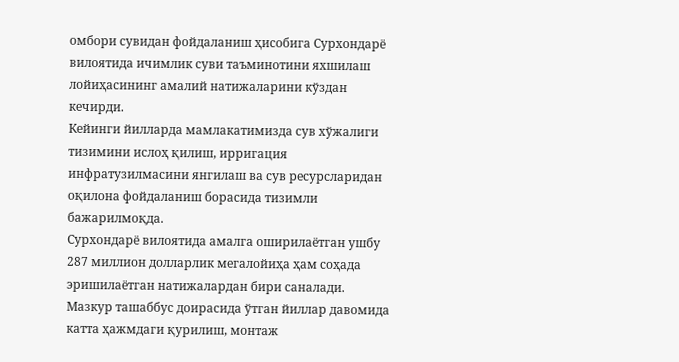омбори сувидан фойдаланиш ҳисобига Сурхондарё вилоятида ичимлик суви таъминотини яхшилаш лойиҳасининг амалий натижаларини кўздан кечирди.
Кейинги йилларда мамлакатимизда сув хўжалиги тизимини ислоҳ қилиш, ирригация инфратузилмасини янгилаш ва сув ресурсларидан оқилона фойдаланиш борасида тизимли бажарилмоқда.
Сурхондарё вилоятида амалга оширилаётган ушбу 287 миллион долларлик мегалойиҳа ҳам соҳада эришилаётган натижалардан бири саналади.
Мазкур ташаббус доирасида ўтган йиллар давомида катта ҳажмдаги қурилиш, монтаж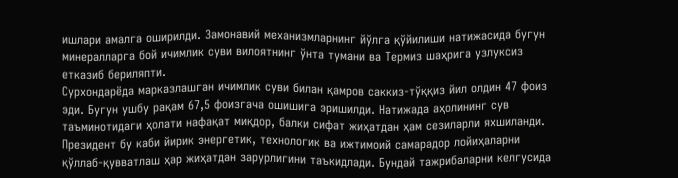ишлари амалга оширилди. Замонавий механизмларнинг йўлга қўйилиши натижасида бугун минералларга бой ичимлик суви вилоятнинг ўнта тумани ва Термиз шаҳрига узлуксиз етказиб бериляпти.
Сурхондарёда марказлашган ичимлик суви билан қамров саккиз-тўққиз йил олдин 47 фоиз эди. Бугун ушбу рақам 67,5 фоизгача ошишига эришилди. Натижада аҳолининг сув таъминотидаги ҳолати нафақат миқдор, балки сифат жиҳатдан ҳам сезиларли яхшиланди.
Президент бу каби йирик энергетик, технологик ва ижтимоий самарадор лойиҳаларни қўллаб-қувватлаш ҳар жиҳатдан зарурлигини таъкидлади. Бундай тажрибаларни келгусида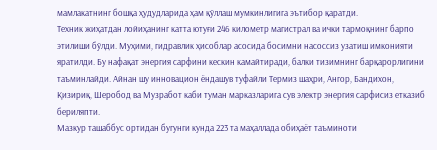мамлакатнинг бошқа ҳудудларида ҳам қўллаш мумкинлигига эътибор қаратди.
Техник жиҳатдан лойиҳанинг катта ютуғи 246 километр магистрал ва ички тармоқнинг барпо этилиши бўлди. Муҳими, гидравлик ҳисоблар асосида босимни насоссиз узатиш имконияти яратилди. Бу нафақат энергия сарфини кескин камайтиради, балки тизимнинг барқарорлигини таъминлайди. Айнан шу инновацион ёндашув туфайли Термиз шаҳри, Ангор, Бандихон, Қизириқ, Шеробод ва Музработ каби туман марказларига сув электр энергия сарфисиз етказиб бериляпти.
Мазкур ташаббус ортидан бугунги кунда 223 та маҳаллада обиҳаёт таъминоти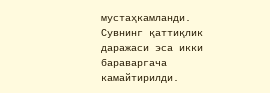мустаҳкамланди. Сувнинг қаттиқлик даражаси эса икки бараваргача камайтирилди.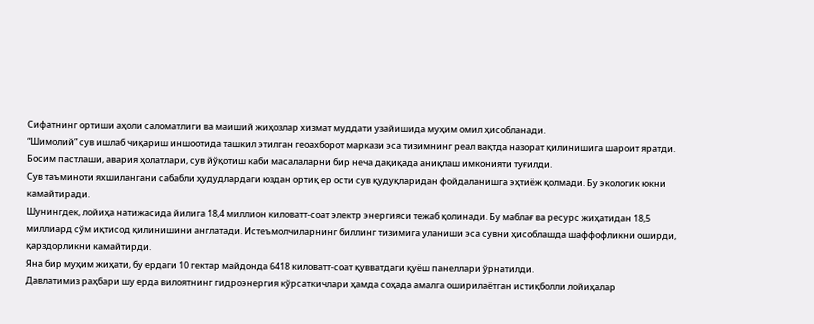Сифатнинг ортиши аҳоли саломатлиги ва маиший жиҳозлар хизмат муддати узайишида муҳим омил ҳисобланади.
“Шимолий” сув ишлаб чиқариш иншоотида ташкил этилган геоахборот маркази эса тизимнинг реал вақтда назорат қилинишига шароит яратди. Босим пастлаши, авария ҳолатлари, сув йўқотиш каби масалаларни бир неча дақиқада аниқлаш имконияти туғилди.
Сув таъминоти яхшилангани сабабли ҳудудлардаги юздан ортиқ ер ости сув қудуқларидан фойдаланишга эҳтиёж қолмади. Бу экологик юкни камайтиради.
Шунингдек, лойиҳа натижасида йилига 18,4 миллион киловатт-соат электр энергияси тежаб қолинади. Бу маблағ ва ресурс жиҳатидан 18,5 миллиард сўм иқтисод қилинишини англатади. Истеъмолчиларнинг биллинг тизимига уланиши эса сувни ҳисоблашда шаффофликни оширди, қарздорликни камайтирди.
Яна бир муҳим жиҳати, бу ердаги 10 гектар майдонда 6418 киловатт-соат қувватдаги қуёш панеллари ўрнатилди.
Давлатимиз раҳбари шу ерда вилоятнинг гидроэнергия кўрсаткичлари ҳамда соҳада амалга оширилаётган истиқболли лойиҳалар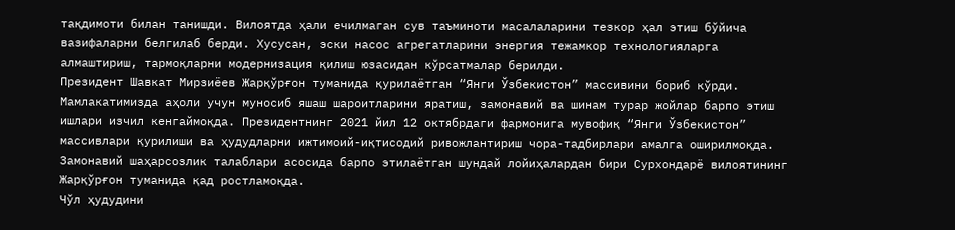тақдимоти билан танишди. Вилоятда ҳали ечилмаган сув таъминоти масалаларини тезкор ҳал этиш бўйича вазифаларни белгилаб берди. Хусусан, эски насос агрегатларини энергия тежамкор технологияларга алмаштириш, тармоқларни модернизация қилиш юзасидан кўрсатмалар берилди.
Президент Шавкат Мирзиёев Жарқўрғон туманида қурилаётган “Янги Ўзбекистон” массивини бориб кўрди.
Мамлакатимизда аҳоли учун муносиб яшаш шароитларини яратиш, замонавий ва шинам турар жойлар барпо этиш ишлари изчил кенгаймоқда. Президентнинг 2021 йил 12 октябрдаги фармонига мувофиқ “Янги Ўзбекистон” массивлари қурилиши ва ҳудудларни ижтимоий-иқтисодий ривожлантириш чора-тадбирлари амалга оширилмоқда.
Замонавий шаҳарсозлик талаблари асосида барпо этилаётган шундай лойиҳалардан бири Сурхондарё вилоятининг Жарқўрғон туманида қад ростламоқда.
Чўл ҳудудини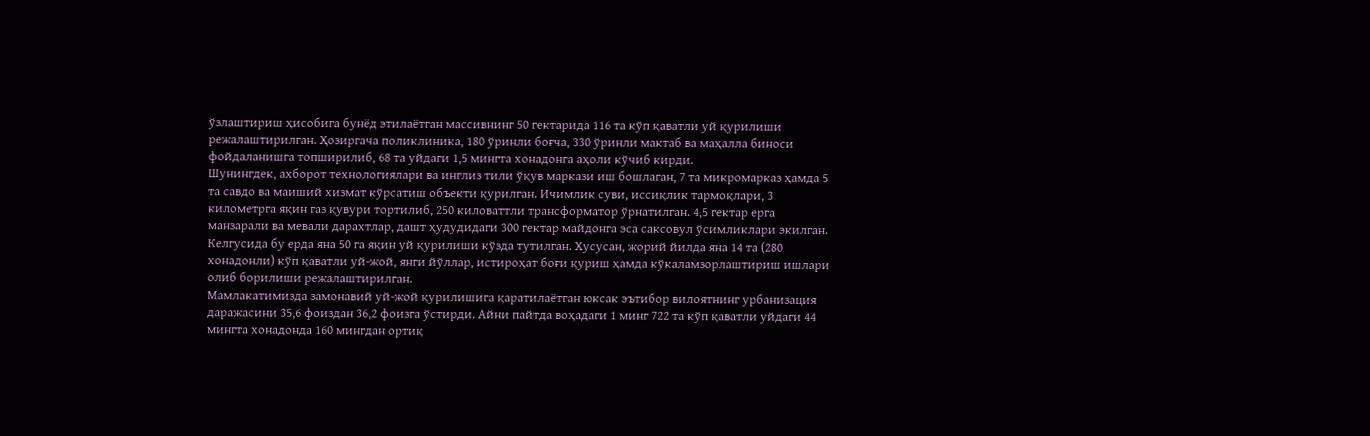ўзлаштириш ҳисобига бунёд этилаётган массивнинг 50 гектарида 116 та кўп қаватли уй қурилиши режалаштирилган. Ҳозиргача поликлиника, 180 ўринли боғча, 330 ўринли мактаб ва маҳалла биноси фойдаланишга топширилиб, 68 та уйдаги 1,5 мингта хонадонга аҳоли кўчиб кирди.
Шунингдек, ахборот технологиялари ва инглиз тили ўқув маркази иш бошлаган, 7 та микромарказ ҳамда 5 та савдо ва маиший хизмат кўрсатиш объекти қурилган. Ичимлик суви, иссиқлик тармоқлари, 3 километрга яқин газ қувури тортилиб, 250 киловаттли трансформатор ўрнатилган. 4,5 гектар ерга манзарали ва мевали дарахтлар, дашт ҳудудидаги 300 гектар майдонга эса саксовул ўсимликлари экилган.
Келгусида бу ерда яна 50 га яқин уй қурилиши кўзда тутилган. Хусусан, жорий йилда яна 14 та (280 хонадонли) кўп қаватли уй-жой, янги йўллар, истироҳат боғи қуриш ҳамда кўкаламзорлаштириш ишлари олиб борилиши режалаштирилган.
Мамлакатимизда замонавий уй-жой қурилишига қаратилаётган юксак эътибор вилоятнинг урбанизация даражасини 35,6 фоиздан 36,2 фоизга ўстирди. Айни пайтда воҳадаги 1 минг 722 та кўп қаватли уйдаги 44 мингта хонадонда 160 мингдан ортиқ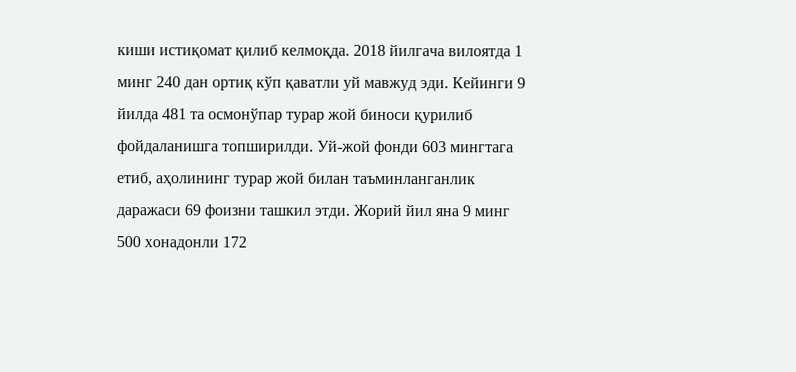киши истиқомат қилиб келмоқда. 2018 йилгача вилоятда 1 минг 240 дан ортиқ кўп қаватли уй мавжуд эди. Кейинги 9 йилда 481 та осмонўпар турар жой биноси қурилиб фойдаланишга топширилди. Уй-жой фонди 603 мингтага етиб, аҳолининг турар жой билан таъминланганлик даражаси 69 фоизни ташкил этди. Жорий йил яна 9 минг 500 хонадонли 172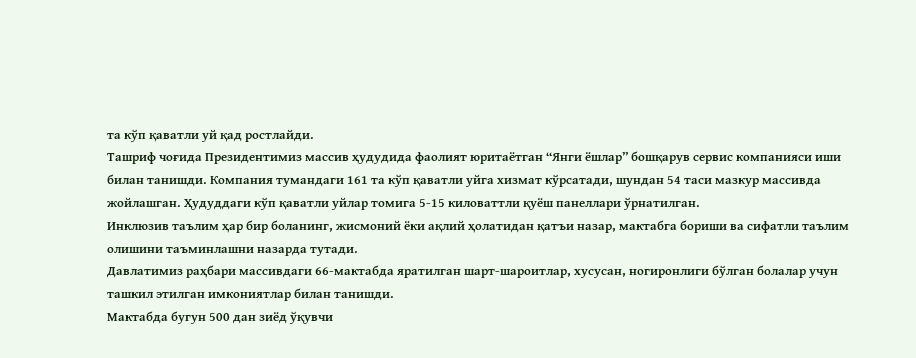та кўп қаватли уй қад ростлайди.
Ташриф чоғида Президентимиз массив ҳудудида фаолият юритаётган “Янги ёшлар” бошқарув сервис компанияси иши билан танишди. Компания тумандаги 161 та кўп қаватли уйга хизмат кўрсатади, шундан 54 таси мазкур массивда жойлашган. Ҳудуддаги кўп қаватли уйлар томига 5-15 киловаттли қуёш панеллари ўрнатилган.
Инклюзив таълим ҳар бир боланинг, жисмоний ёки ақлий ҳолатидан қатъи назар, мактабга бориши ва сифатли таълим олишини таъминлашни назарда тутади.
Давлатимиз раҳбари массивдаги 66-мактабда яратилган шарт-шароитлар, хусусан, ногиронлиги бўлган болалар учун ташкил этилган имкониятлар билан танишди.
Мактабда бугун 500 дан зиёд ўқувчи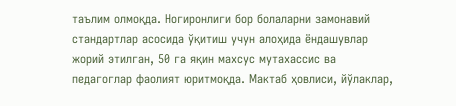таълим олмоқда. Ногиронлиги бор болаларни замонавий стандартлар асосида ўқитиш учун алоҳида ёндашувлар жорий этилган, 50 га яқин махсус мутахассис ва педагоглар фаолият юритмоқда. Мактаб ҳовлиси, йўлаклар,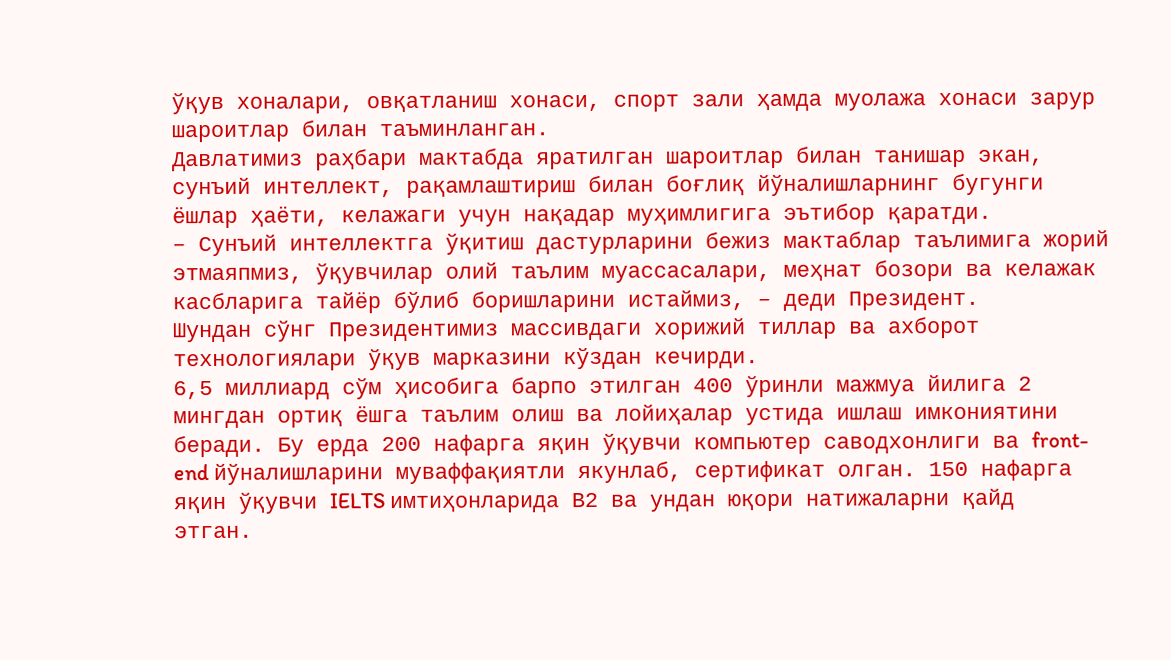ўқув хоналари, овқатланиш хонаси, спорт зали ҳамда муолажа хонаси зарур шароитлар билан таъминланган.
Давлатимиз раҳбари мактабда яратилган шароитлар билан танишар экан, сунъий интеллект, рақамлаштириш билан боғлиқ йўналишларнинг бугунги ёшлар ҳаёти, келажаги учун нақадар муҳимлигига эътибор қаратди.
– Сунъий интеллектга ўқитиш дастурларини бежиз мактаблар таълимига жорий этмаяпмиз, ўқувчилар олий таълим муассасалари, меҳнат бозори ва келажак касбларига тайёр бўлиб боришларини истаймиз, – деди Президент.
Шундан сўнг Президентимиз массивдаги хорижий тиллар ва ахборот технологиялари ўқув марказини кўздан кечирди.
6,5 миллиард сўм ҳисобига барпо этилган 400 ўринли мажмуа йилига 2 мингдан ортиқ ёшга таълим олиш ва лойиҳалар устида ишлаш имкониятини беради. Бу ерда 200 нафарга яқин ўқувчи компьютер саводхонлиги ва front-end йўналишларини муваффақиятли якунлаб, сертификат олган. 150 нафарга яқин ўқувчи IELTS имтиҳонларида В2 ва ундан юқори натижаларни қайд этган.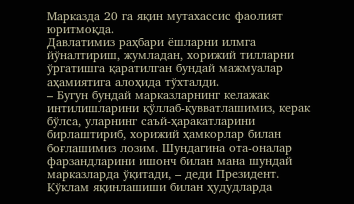Марказда 20 га яқин мутахассис фаолият юритмоқда.
Давлатимиз раҳбари ёшларни илмга йўналтириш, жумладан, хорижий тилларни ўргатишга қаратилган бундай мажмуалар аҳамиятига алоҳида тўхталди.
– Бугун бундай марказларнинг келажак интилишларини қўллаб-қувватлашимиз, керак бўлса, уларнинг саъй-ҳаракатларини бирлаштириб, хорижий ҳамкорлар билан боғлашимиз лозим. Шундагина ота-оналар фарзандларини ишонч билан мана шундай марказларда ўқитади, – деди Президент.
Кўклам яқинлашиши билан ҳудудларда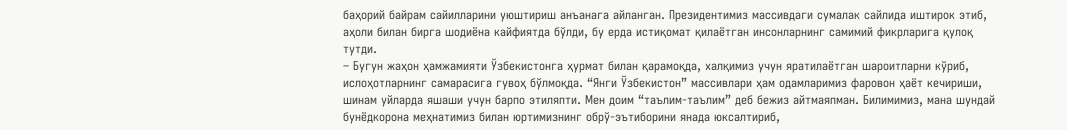баҳорий байрам сайилларини уюштириш анъанага айланган. Президентимиз массивдаги сумалак сайлида иштирок этиб, аҳоли билан бирга шодиёна кайфиятда бўлди, бу ерда истиқомат қилаётган инсонларнинг самимий фикрларига қулоқ тутди.
– Бугун жаҳон ҳамжамияти Ўзбекистонга ҳурмат билан қарамоқда, халқимиз учун яратилаётган шароитларни кўриб, ислоҳотларнинг самарасига гувоҳ бўлмоқда. “Янги Ўзбекистон” массивлари ҳам одамларимиз фаровон ҳаёт кечириши, шинам уйларда яшаши учун барпо этиляпти. Мен доим “таълим-таълим” деб бежиз айтмаяпман. Билимимиз, мана шундай бунёдкорона меҳнатимиз билан юртимизнинг обрў-эътиборини янада юксалтириб,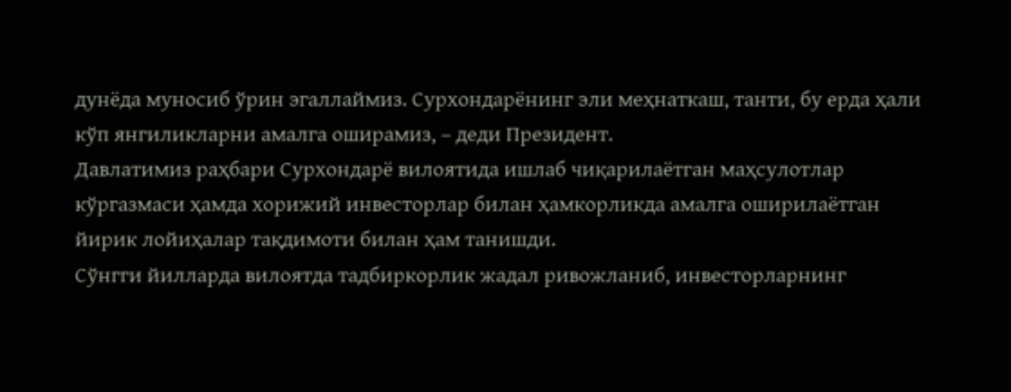дунёда муносиб ўрин эгаллаймиз. Сурхондарёнинг эли меҳнаткаш, танти, бу ерда ҳали кўп янгиликларни амалга оширамиз, – деди Президент.
Давлатимиз раҳбари Сурхондарё вилоятида ишлаб чиқарилаётган маҳсулотлар кўргазмаси ҳамда хорижий инвесторлар билан ҳамкорликда амалга оширилаётган йирик лойиҳалар тақдимоти билан ҳам танишди.
Сўнгги йилларда вилоятда тадбиркорлик жадал ривожланиб, инвесторларнинг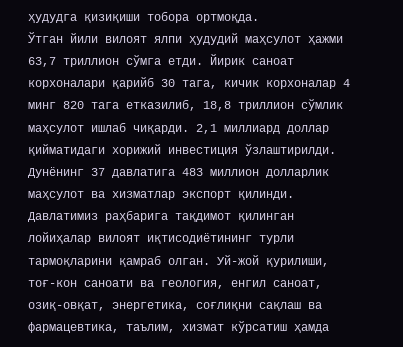ҳудудга қизиқиши тобора ортмоқда.
Ўтган йили вилоят ялпи ҳудудий маҳсулот ҳажми 63,7 триллион сўмга етди. Йирик саноат корхоналари қарийб 30 тага, кичик корхоналар 4 минг 820 тага етказилиб, 18,8 триллион сўмлик маҳсулот ишлаб чиқарди. 2,1 миллиард доллар қийматидаги хорижий инвестиция ўзлаштирилди. Дунёнинг 37 давлатига 483 миллион долларлик маҳсулот ва хизматлар экспорт қилинди.
Давлатимиз раҳбарига тақдимот қилинган лойиҳалар вилоят иқтисодиётининг турли тармоқларини қамраб олган. Уй-жой қурилиши, тоғ-кон саноати ва геология, енгил саноат, озиқ-овқат, энергетика, соғлиқни сақлаш ва фармацевтика, таълим, хизмат кўрсатиш ҳамда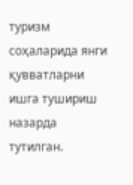туризм соҳаларида янги қувватларни ишга тушириш назарда тутилган.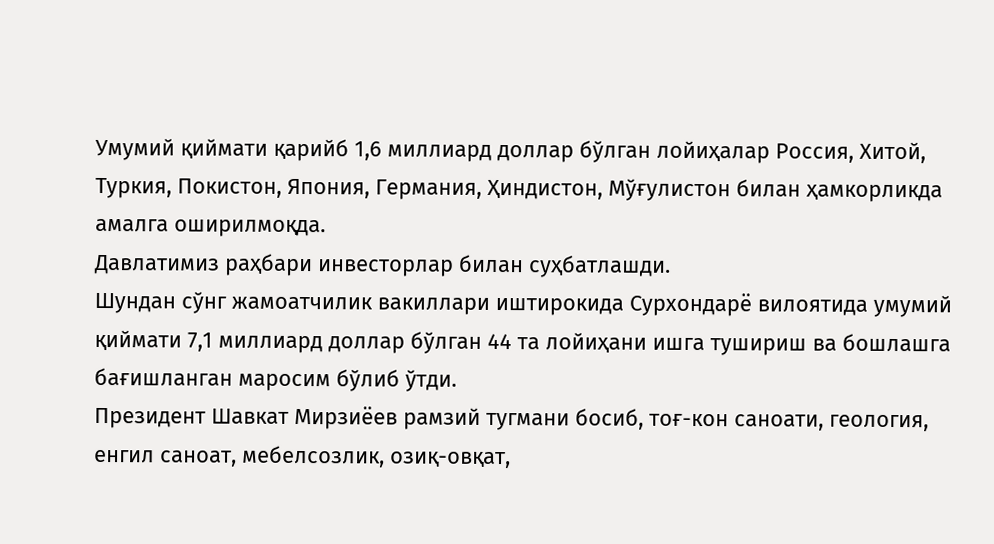Умумий қиймати қарийб 1,6 миллиард доллар бўлган лойиҳалар Россия, Хитой, Туркия, Покистон, Япония, Германия, Ҳиндистон, Мўғулистон билан ҳамкорликда амалга оширилмоқда.
Давлатимиз раҳбари инвесторлар билан суҳбатлашди.
Шундан сўнг жамоатчилик вакиллари иштирокида Сурхондарё вилоятида умумий қиймати 7,1 миллиард доллар бўлган 44 та лойиҳани ишга тушириш ва бошлашга бағишланган маросим бўлиб ўтди.
Президент Шавкат Мирзиёев рамзий тугмани босиб, тоғ-кон саноати, геология, енгил саноат, мебелсозлик, озиқ-овқат,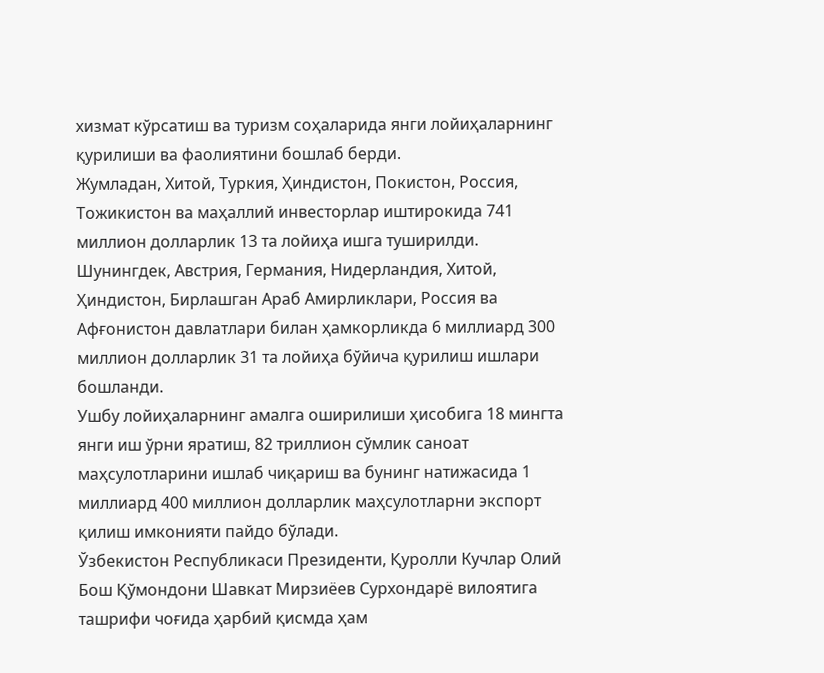хизмат кўрсатиш ва туризм соҳаларида янги лойиҳаларнинг қурилиши ва фаолиятини бошлаб берди.
Жумладан, Хитой, Туркия, Ҳиндистон, Покистон, Россия, Тожикистон ва маҳаллий инвесторлар иштирокида 741 миллион долларлик 13 та лойиҳа ишга туширилди.
Шунингдек, Австрия, Германия, Нидерландия, Хитой, Ҳиндистон, Бирлашган Араб Амирликлари, Россия ва Афғонистон давлатлари билан ҳамкорликда 6 миллиард 300 миллион долларлик 31 та лойиҳа бўйича қурилиш ишлари бошланди.
Ушбу лойиҳаларнинг амалга оширилиши ҳисобига 18 мингта янги иш ўрни яратиш, 82 триллион сўмлик саноат маҳсулотларини ишлаб чиқариш ва бунинг натижасида 1 миллиард 400 миллион долларлик маҳсулотларни экспорт қилиш имконияти пайдо бўлади.
Ўзбекистон Республикаси Президенти, Қуролли Кучлар Олий Бош Қўмондони Шавкат Мирзиёев Сурхондарё вилоятига ташрифи чоғида ҳарбий қисмда ҳам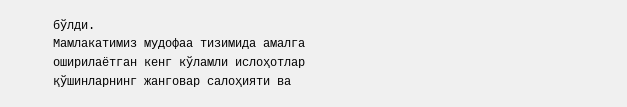бўлди.
Мамлакатимиз мудофаа тизимида амалга оширилаётган кенг кўламли ислоҳотлар қўшинларнинг жанговар салоҳияти ва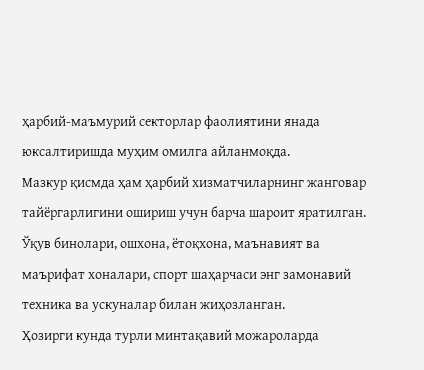ҳарбий-маъмурий секторлар фаолиятини янада юксалтиришда муҳим омилга айланмоқда.
Мазкур қисмда ҳам ҳарбий хизматчиларнинг жанговар тайёргарлигини ошириш учун барча шароит яратилган. Ўқув бинолари, ошхона, ётоқхона, маънавият ва маърифат хоналари, спорт шаҳарчаси энг замонавий техника ва ускуналар билан жиҳозланган.
Ҳозирги кунда турли минтақавий можароларда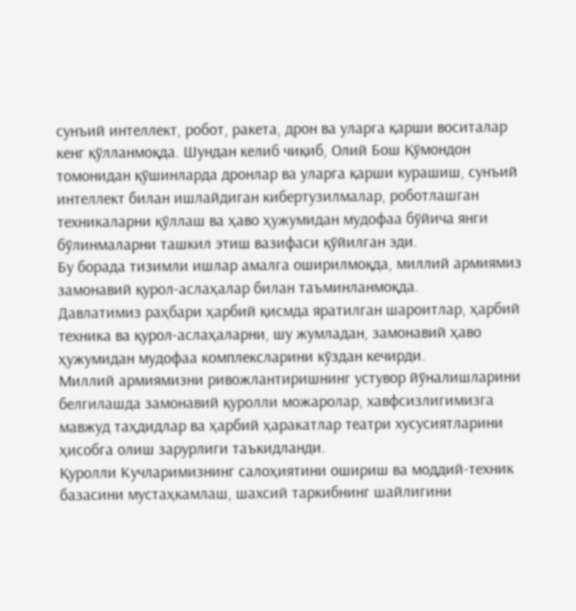сунъий интеллект, робот, ракета, дрон ва уларга қарши воситалар кенг қўлланмоқда. Шундан келиб чиқиб, Олий Бош Қўмондон томонидан қўшинларда дронлар ва уларга қарши курашиш, сунъий интеллект билан ишлайдиган кибертузилмалар, роботлашган техникаларни қўллаш ва ҳаво ҳужумидан мудофаа бўйича янги бўлинмаларни ташкил этиш вазифаси қўйилган эди.
Бу борада тизимли ишлар амалга оширилмоқда, миллий армиямиз замонавий қурол-аслаҳалар билан таъминланмоқда.
Давлатимиз раҳбари ҳарбий қисмда яратилган шароитлар, ҳарбий техника ва қурол-аслаҳаларни, шу жумладан, замонавий ҳаво ҳужумидан мудофаа комплексларини кўздан кечирди.
Миллий армиямизни ривожлантиришнинг устувор йўналишларини белгилашда замонавий қуролли можаролар, хавфсизлигимизга мавжуд таҳдидлар ва ҳарбий ҳаракатлар театри хусусиятларини ҳисобга олиш зарурлиги таъкидланди.
Қуролли Кучларимизнинг салоҳиятини ошириш ва моддий-техник базасини мустаҳкамлаш, шахсий таркибнинг шайлигини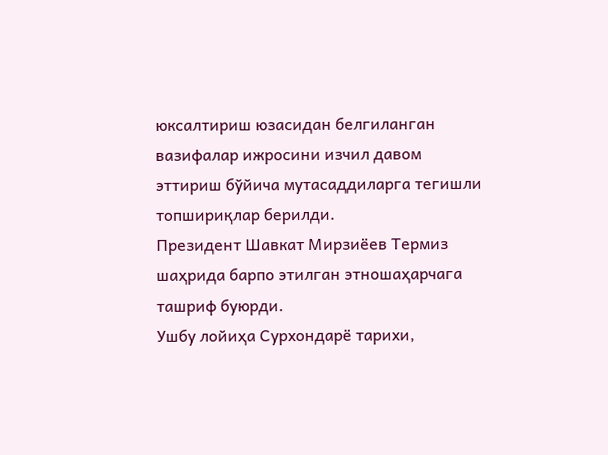юксалтириш юзасидан белгиланган вазифалар ижросини изчил давом эттириш бўйича мутасаддиларга тегишли топшириқлар берилди.
Президент Шавкат Мирзиёев Термиз шаҳрида барпо этилган этношаҳарчага ташриф буюрди.
Ушбу лойиҳа Сурхондарё тарихи,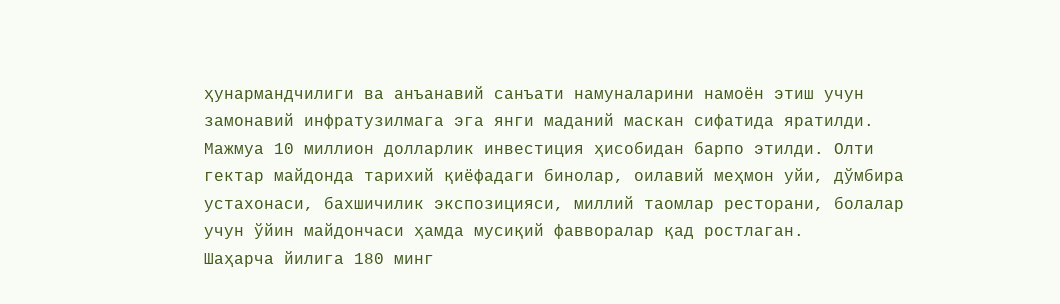ҳунармандчилиги ва анъанавий санъати намуналарини намоён этиш учун замонавий инфратузилмага эга янги маданий маскан сифатида яратилди.
Мажмуа 10 миллион долларлик инвестиция ҳисобидан барпо этилди. Олти гектар майдонда тарихий қиёфадаги бинолар, оилавий меҳмон уйи, дўмбира устахонаси, бахшичилик экспозицияси, миллий таомлар ресторани, болалар учун ўйин майдончаси ҳамда мусиқий фавворалар қад ростлаган.
Шаҳарча йилига 180 минг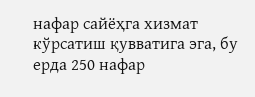нафар сайёҳга хизмат кўрсатиш қувватига эга, бу ерда 250 нафар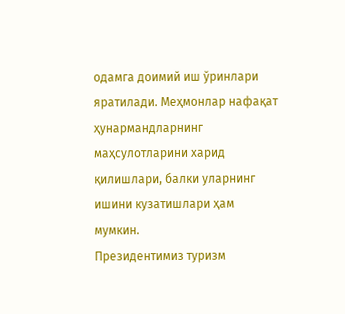одамга доимий иш ўринлари яратилади. Меҳмонлар нафақат ҳунармандларнинг маҳсулотларини харид қилишлари, балки уларнинг ишини кузатишлари ҳам мумкин.
Президентимиз туризм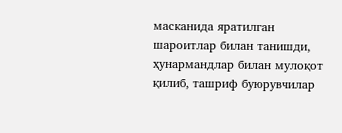масканида яратилган шароитлар билан танишди, ҳунармандлар билан мулоқот қилиб, ташриф буюрувчилар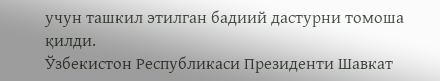учун ташкил этилган бадиий дастурни томоша қилди.
Ўзбекистон Республикаси Президенти Шавкат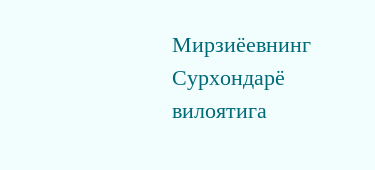Мирзиёевнинг Сурхондарё вилоятига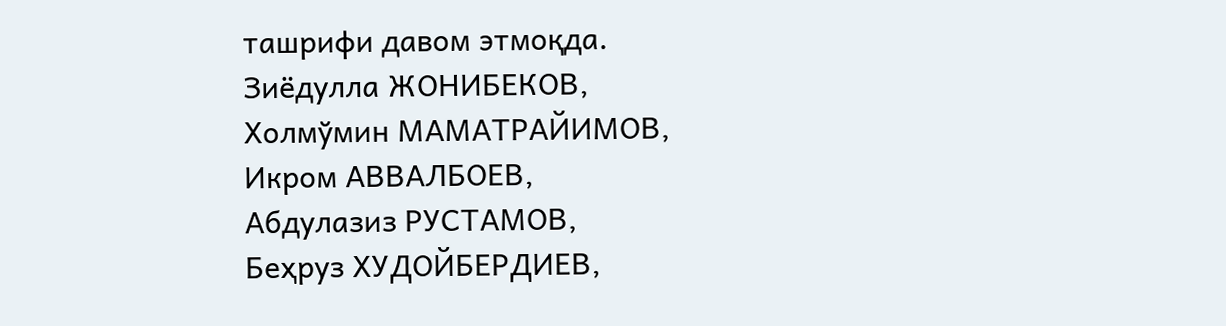ташрифи давом этмоқда.
Зиёдулла ЖОНИБЕКОВ,
Холмўмин МАМАТРАЙИМОВ,
Икром АВВАЛБОЕВ,
Абдулазиз РУСТАМОВ,
Беҳруз ХУДОЙБЕРДИЕВ,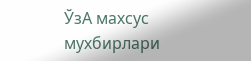ЎзА махсус мухбирлари